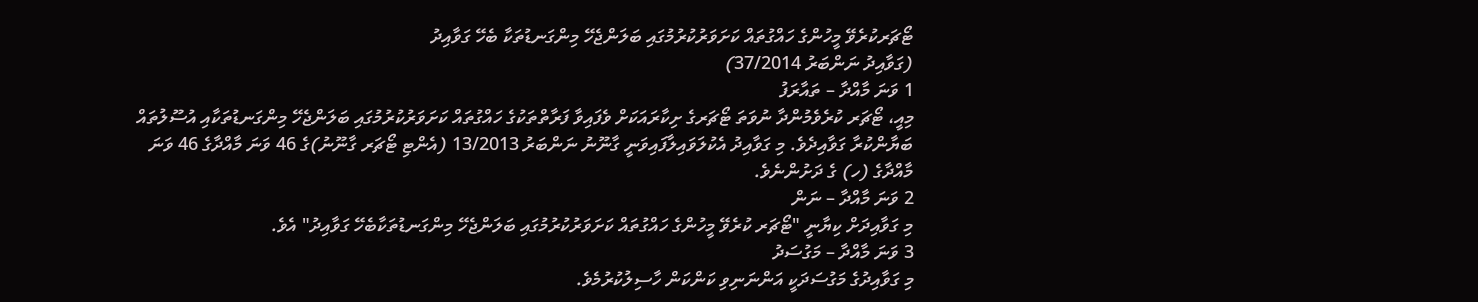ޓޯޗަރކުރެވޭ މީހުންގެ ހައްގުތައް ކަށަވަރުކުރުމުގައި ބަލަންޖެހޭ މިންގަނޑުތަކާ ބެހޭ ގަވާއިދު
(ގަވާއިދު ނަންބަރު 37/2014)
1 ވަނަ މާއްދާ – ތައާރަފު
މިއީ، ޓޯޗަރ ކުރެވެމުންދާ ނުވަތަ ޓޯޗަރގެ ށިކާރައަކަށް ވެފައިވާ ފަރާތްތަކުގެ ހައްގުތައް ކަށަވަރުކުރުމުގައި ބަލަންޖެހޭ މިންގަނޑުތަކާއި އުސޫލުތައް ބަޔާންކުރާ ގަވާއިދެވެ. މި ގަވާއިދު އެކުލަވައިލާފައިވަނީ ގާނޫނު ނަންބަރު 13/2013 (އެންޓި ޓޯޗަރ ގާނޫނު)ގެ 46 ވަނަ މާއްދާގެ 46 ވަނަ މާއްދާގެ (ހ) ގެ ދަށުންނެވެ.
2 ވަނަ މާއްދާ – ނަން
މި ގަވާއިދަށް ކިޔާނީ "ޓޯޗަރ ކުރެވޭ މީހުންގެ ހައްގުތައް ކަށަވަރުކުރުމުގައި ބަލަންޖެހޭ މިންގަނޑުތަކާބެހޭ ގަވާއިދު" އެވެ.
3 ވަނަ މާއްދާ – މަގުސަދު
މި ގަވާއިދުގެ މަގުސަދަކީ އަންނަނިވި ކަންކަން ހާސިލުކުރުމެވެ.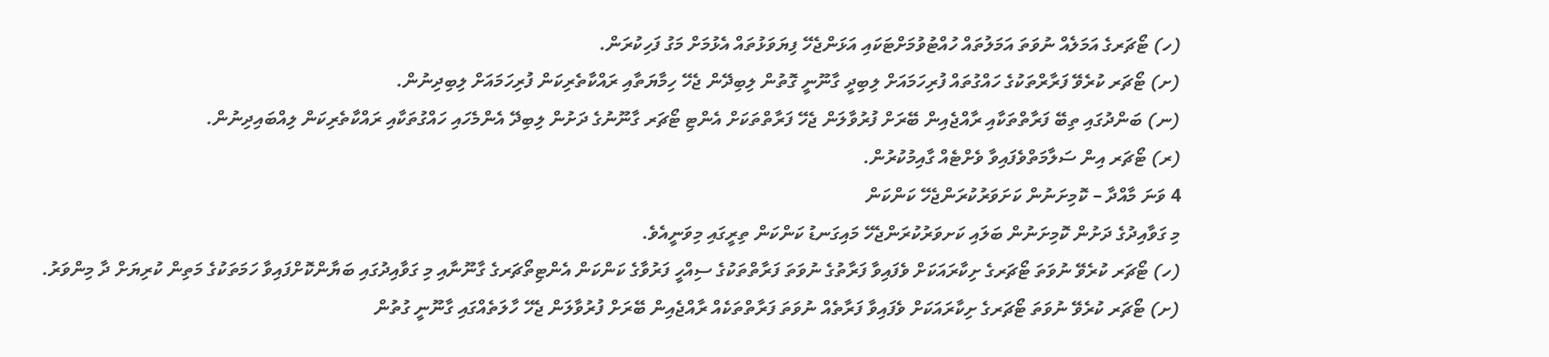(ހ) ޓޯޗަރގެ އަމަލެއް ނުވަތަ އަމަލުތައް ހުއްޓުވުމަށްޓަކައި އަޅަންޖެހޭ ފިޔަވަޅުތައް އެޅުމަށް މަގު ފަހިކުރަން.
(ށ) ޓޯޗަރ ކުރެވޭ ފަރާރްތަކުގެ ހައްގުތައް ފުރިހަމައަށް ލިބިދީ ގާނޫނީ ގޮތުން ލިބިދޭން ޖެހޭ ހިމާޔަތާއި ރައްކާތެރިކަން ފުރިހަމައަށް ލިބިދިނުން.
(ނ) ބަންދުގައި ތިބޭ ފަރާތްތަކާއި ރާއްޖެއިން ބޭރަށް ފުރުވާލަން ޖެހޭ ފަރާތްތަކަށް އެންޓި ޓޯޗަރ ގާނޫނުގެ ދަށުން ލިބިދޭ އެންމެހައި ހައްގުތަކާއި ރައްކާތެރިކަން ލިއްބައިދިނުން.
(ރ) ޓޯޗަރ އިން ސަލާމަތްވެފައިވާ ވެށްޓެއް ގާއިމުކުރުން.
4 ވަނަ މާއްދާ – ކޮމިށަނުން ކަށަވަރުކުރަންޖެހޭ ކަންކަން
މި ގަވާއިދުގެ ދަށުން ކޮމިށަނުން ބަލައި ކަށވަރުކުރަންޖެހޭ މައިގަނޑު ކަންކަން ތިރީގައި މިވަނީއެވެ.
(ހ) ޓޯޗަރ ކުރެވޭ ނުވަތަ ޓޯޗަރގެ ށިކާރައަކަށް ވެފައިވާ ފަރާތުގެ ނުވަތަ ފަރާތްތަކުގެ ސިއްހީ ފަރުވާގެ ކަންކަން އެންޓިތޯޗަރގެ ގާނޫނާއި މި ގަވާއިދުގައި ބަޔާންކޮށްފައިވާ ހަމަތަކުގެ މަތިން ކުރިޔަށް ދާ މިންވަރު.
(ށ) ޓޯޗަރ ކުރެވޭ ނުވަތަ ޓޯޗަރގެ ށިކާރައަކަށް ވެފައިވާ ފަރާތެއް ނުވަތަ ފަރާތްތަކެއް ރާއްޖެއިން ބޭރަށް ފުރުވާލަން ޖެހޭ ހާލަތެއްގައި ގާނޫނީ ގުތުން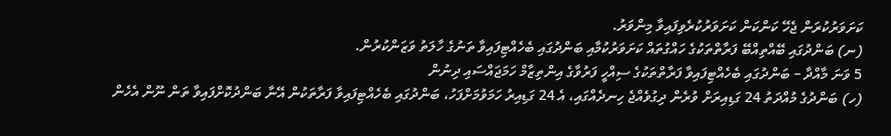ކަށަވަރުކުރަން ޖެހޭ ކަންކަން ކަށަވަރުކުރެވިފައިވާ މިންވަރު.
(ނ) ބަންދުގައި ބޭއްތިއްބޭ ފަރާތްތަކުގެ ހައްގުތައް ކަށަވަރުކުމާއި ބަންދުގައި ބެހެއްޓިފައިވާ ތަނުގެ ހާލަތު ވަޒަންކުރުން.
5 ވަނަ މާއްދާ – ބަންދުގައި ބެހެއްޓިފައިވާ ފަރާތްތަކުގެ ސިއްހީ ފަރުވާގެ އިންތިޒާމް ހަމަޖައްސައި ދިނުން
(ހ) ބަންދުގެ މުއްދަތު 24 ގަޑިއިރަށް ވުރެން ދިގުވެއްޖެ ހިނދެއްގައި، އެ 24 ގަޑިއިރު ހަމަވުމަށްފަހު، ބަންދުގައި ބެހެއްޓިފައިވާ ފަރާތަކުން އޭނާ ބަންދުކޮށްފައިވާ ތަން ނޫން އެހެން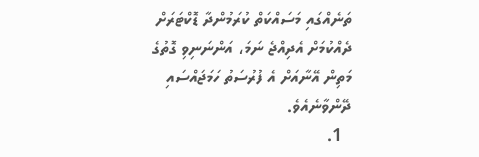ތަނެއްގައި މަސައްކަތް ކުރަމުންދާ ޑޮކްޓަރަށް ދެއްކުމަށް އެދިއްޖެ ނަމަ، އަންނަނިވި ގޮތުގެ މަތިން އޭނާއަށް އެ ފުރުސަތު ހަމަޖައްސައި ދޭންވާނެއެވެ.
  1.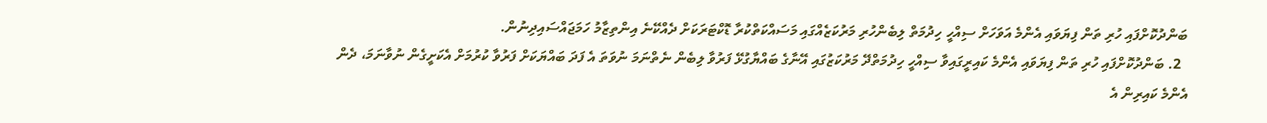ބަންދުކޮށްފައި ހުރި ތަން ފިޔަވައި އެންމެ އަވަހަށް ސިއްހީ ހިދުމަތް ލިބެންހުރި މަރުކަޒެއްގައި މަސައްކަތްކުރާ ޑޮކްޓަރަކަށް ދެއްކޭނެ އިންތިޒާމު ހަމަޖައްސައިދިނުން.
  2. ބަންދުކޮށްފައި ހުރި ތަން ފިޔަވައި އެންމެ ކައިރީގައިވާ ސިއްހީ ހިދުމަތްދޭ މަރުކަޒުގައި އޭނާގެ ބައްޔާގުޅޭ ފަރުވާ ލިބެން ނެތްނަމަ ނުވަތަ އެ ފަދަ ބައްޔަކަށް ފަރުވާ ކުރުމަށް އެކަށީގެން ނުވާނަމަ، ދެން އެންމެ ކައިރިން އެ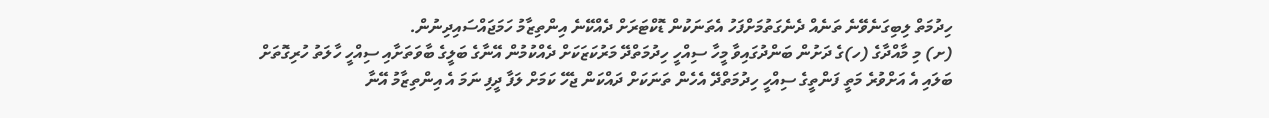ހިދުމަތް ލިބިގަނެވޭނެ ތަނެއް ދެނެގަތުމަށްފަހު އެތަނަކުން ޑޮކްޓަރަށް ދެއްކޭނެ އިންތިޒާމު ހަމަޖައްސައިދިނުން.
(ށ) މި މާއްދާގެ (ހ)ގެ ދަށުން ބަންދުގައިވާ މީހާ ސިއްހީ ހިދުމަތްދޭ މަރުކަޒަކަށް ދެއްކުމުން އޭނާގެ ބަލީގެ ބާވަތަށާއި ސިއްހީ ހާލަތު ހުރިގޮތަށް ބަލައި އެ އަށްވުރެ މަތީ ފަންތީގެ ސިއްހީ ހިދުމަތްދޭ އެހެން ތަނަކަށް ދައްކަން ޖެހޭ ކަމަށް ލަފާ ދީފި ނަމަ އެ އިންތިޒާމު އޭނާ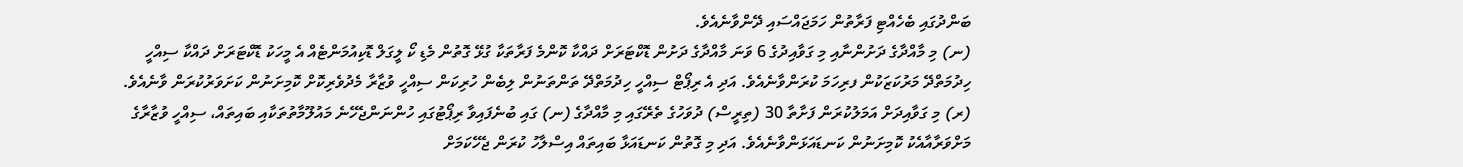ބަންދުގައި ބެހެއްޓި ފަރާތުން ހަމަޖައްސައި ދޭންވާނެއެވެ.
(ނ) މި މާއްދާގެ ދަށުންނާއި މި ގަވާއިދުގެ 6 ވަނަ މާއްދާގެ ދަށުން ޑޮކްޓަރަށް ދައްކާ ކޮންމެ ފަރާތަކާ ގުޅޭ ގޮތުން މެޑި ކޯ ލީގަލް ޑޮކިއުމަންޓެއް އެ މީހަކު ޑޮކްޓަރަށް ދައްކާ ސިއްހީ ހިދުމަތްދޭ މަރުކަޒަކުން ފރިހަމަ ކުރަންވާނެއެވެ. އަދި އެ ރިޕޯޓް ސިއްހީ ހިދުމަތްދޭ ތަންތަނުން ލިބެން ހުރިކަން ސިއްހީ ވުޒާރާ މެދުވެރިކޮށް ކޮމިށަނުން ކަށަވަރުކުރަން ވާނެއެވެ.
(ރ) މި ގަވާއިދަށް އަމަލުކުރަން ފަށާތާ 30 (ތިރީސް) ދުވަހުގެ ތެރޭގައި މި މާއްދާގެ (ނ) ގައި ބުނެފައިވާ ރިޕޯޓުގައި ހުންނަންޖެހޭނެ މައުލޫމާތުތަކާއި ބައިތައް، ސިއްހީ ވުޒާރާގެ މަށްވަރާއާއެކު ކޮމިށަނުން ކަނޑައަޅަންވާނެއެވެ. އަދި މި ގޮތުން ކަނޑައަޅާ ބައިތައް އިސްލާހު ކުރަން ޖެހޭކަމަށް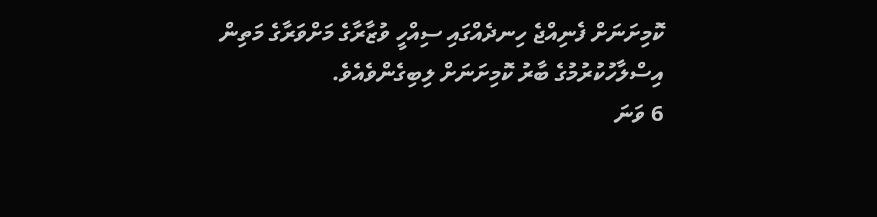ކޮމިށަނަށް ފެނިއްޖެ ހިނދެއްގައި ސިއްހީ ވުޒާރާގެ މަށްވަރާގެ މަތިން އިސްލާހުކުރުމުގެ ބާރު ކޮމިށަނަށް ލިބިގެންވެއެވެ.
6 ވަނަ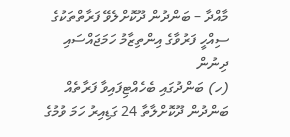މާއްދާ – ބަންދުން ދޫކޮށްލެވޭ ފަރާތްތަކުގެ ސިއްހީ ފަރުވާގެ އިންތިޒާމު ހަމަޖައްސައި ދިނުން
(ހ) ބަންދުގައި ބެހެއްޓިފައިވާ ފަރާތެއް ބަންދުން ދޫކޮށްލާތާ 24 ގަޑިއިރު ހަމަ ވުމުގެ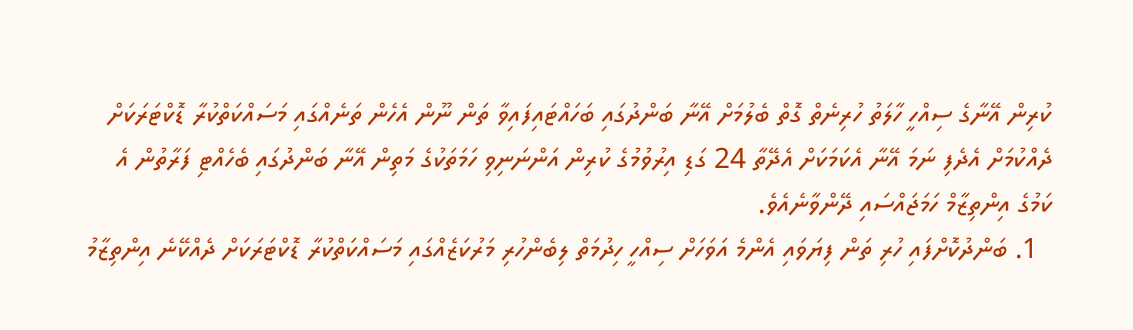ކުރިން އޭނާގެ ސިއްހީ ހާލަތު ހުރިނެތް ގޮތް ބެލުމަށް އޭނާ ބަންދުގައި ބަހައްޓައިފައިވާ ތަން ނޫން އެހެން ތަނެއްގައި މަސައްކަތްކުރާ ޑޮކްޓަރަކަށް ދެއްކުމަށް އެދެފި ނަމަ އޭނާ އެކަމަކަށް އެދޭތާ 24 ގަޑި އިރުވުމުގެ ކުރިން އަންނަނިވި ހަމަތަކުގެ މަތިން އޭނާ ބަންދުގައި ބެހެއްޓި ފަރާތުން އެ ކަމުގެ އިންތިޒާމް ހަމަޖައްސައި ދޭންވާނެއެވެ.
  1. ބަންދުކޮށްފައި ހުރި ތަން ފިޔަވައި އެންމެ އަވަހަށް ސިއްހީ ހިދުމަތް ލިބެންހުރި މަރުކަޒެއްގައި މަސައްކަތްކުރާ ޑޮކްޓަރަކަށް ދެއްކޭނެ އިންތިޒާމު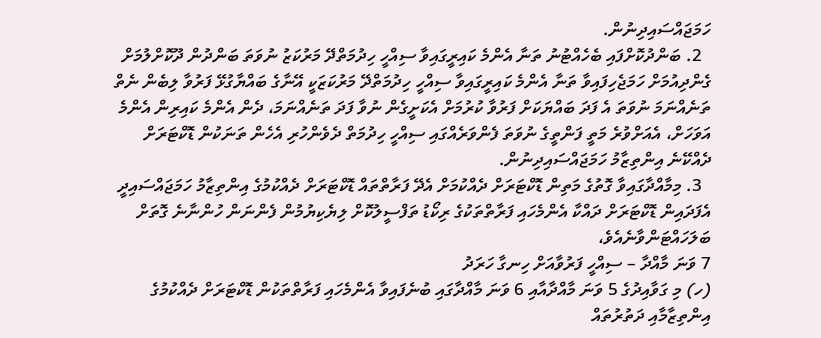ހަމަޖައްސައިދިނުން.
  2. ބަންދުކޮށްފައި ބެހެއްޓުނު ތަނާ އެންމެ ކައިރީގައިވާ ސިއްހީ ހިދުމަތްދޭ މަރުކަޒު ނުވަތަ ބަންދުން ދޫކޮށްލުމަށް ގެންދިއުމަށް ހަމަޖެހިފައިވާ ތަނާ އެންމެ ކައިރީގައިވާ ސިއްހީ ހިދުމަތްދޭ މަރުކަޒަކީ އޭނާގެ ބައްޔާގުޅޭ ފަރުވާ ލިބެން ނެތް ތަނެއްނަމަ ނުވަތަ އެ ފަދަ ބައްޔަކަށް ފަރުވާ ކުރުމަށް އެކަށީގެން ނުވާ ފަދަ ތަނެއްނަމަ، ދެން އެންމެ ކައިރިން އެންމެ އަވަހަށް، އެއަށްވުރެ މަތީ ފަންތީގެ ނުވަތަ ފެންވަރެއްގައި ސިއްހީ ހިދުމަތް ދެވެންހުރި އެހެން ތަނަކުން ޑޮކްޓަރަށް ދެއްކޭނެ އިންތިޒާމު ހަމަޖައްސައިދިނުން.
  3. މިމާއްދާގައިވާ ގޮތުގެ މަތިން ޑޮކްޓަރަށް ދެއްކުމަށް އެދޭ ފަރާތްތައް ޑޮކްޓަރަށް ދެއްކުމުގެ އިންތިޒާމު ހަމަޖައްސައިދީ އެފަދައިން ޑޮކްޓަރަށް ދައްކާ އެންމެހައި ފަރާތްތަކުގެ ރިކޯޑު ތަފްސީލުކޮށް ލިޔެކިޔުމުން ފެންނަން ހުންނާނެ ގޮތަށް ބަލަހައްޓަންވާނެއެވެ،
7 ވަނަ މާއްދާ – ސިއްހީ ފަރުވާއަށް ހިނގާ ހަރަދު
(ހ) މި ގަވާއިދުގެ 5 ވަނަ މާއްދާއާއި 6 ވަނަ މާއްދާގައި ބުނެފައިވާ އެންމެހައި ފަރާތްތަކުން ޑޮކްޓަރަށް ދެއްކުމުގެ އިންތިޒާމާއި ދަތުރުތައް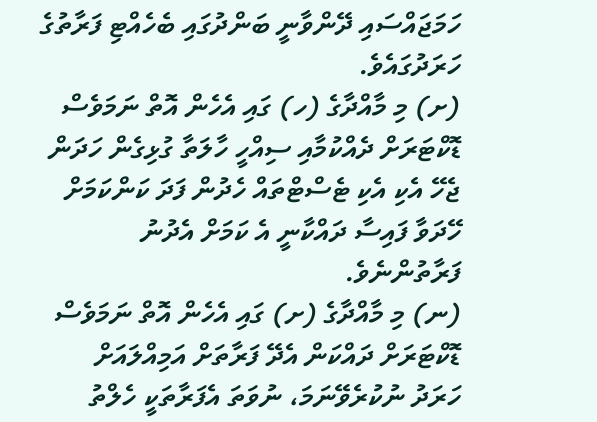ހަމަޖައްސައި ދޭންވާނީ ބަންދުގައި ބެހެއްޓި ފަރާތުގެ ހަރަދުގައެވެ.
(ށ) މި މާއްދާގެ (ހ) ގައި އެހެން އޮތް ނަމަވެސް ޑޮކްޓަރަށް ދެއްކުމާއި ސިއްހީ ހާލަތާ ގުޅިގެން ހަދަން ޖެހޭ އެކި އެކި ޓެސްޓްތައް ހެދުން ފަދަ ކަންކަމަށް ހޭދަވާ ފައިސާ ދައްކާނީ އެ ކަމަށް އެދުނު ފަރާތުންނެވެ.
(ނ) މި މާއްދާގެ (ށ) ގައި އެހެން އޮތް ނަމަވެސް ޑޮކްޓަރަށް ދައްކަން އެދޭ ފަރާތަށް އަމިއްލައަށް ހަރަދު ނުކުރެވޭނަމަ، ނުވަތަ އެފަރާތަކީ ހެލްތު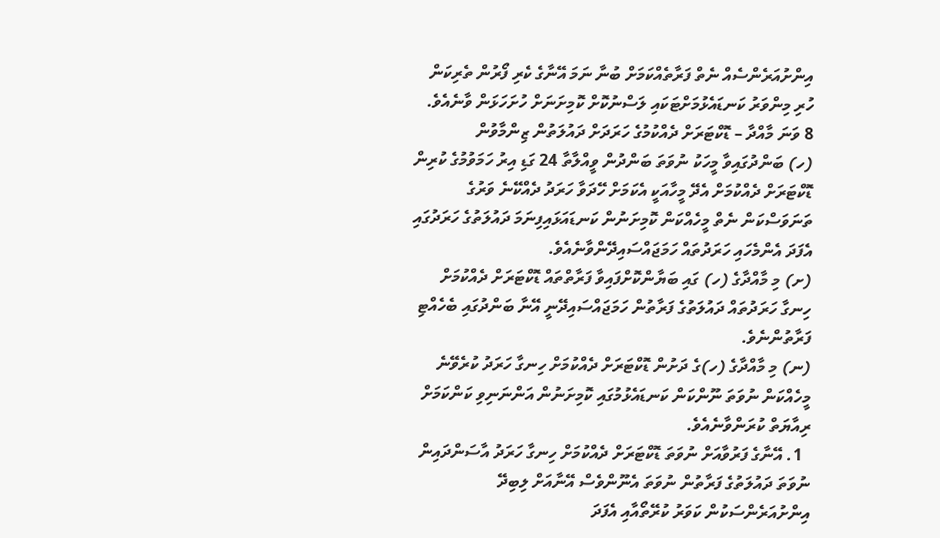އިންށުއަރެންސެއް ނެތް ފަރާތެއްކަމަށް ބުނާ ނަމަ އޭނާގެ ކެރި ފޯރުން ތެރިކަން ހުރި މިންވަރު ކަނޑައެޅުމަށްޓަކައި ލަސްނުކޮށް ކޮމިށަނަށް ހުށަހަޅަން ވާނެއެވެ.
8 ވަނަ މާއްދާ – ޑޮކްޓަރަށް ދެއްކުމުގެ ހަރަދަށް ދައުލަތުން ޒިންމާވުން
(ހ) ބަންދުގައިވާ މީހަކު ނުވަތަ ބަންދުން ވީއްލާތާ 24 ގަޑި އިރު ހަމަވުމުގެ ކުރިން ޑޮކްޓަރަށް ދެއްކުމަށް އެދޭ މީހާއަކީ އެކަމަށް ހޭދަވާ ހަރަދު ދެއްކޭނެ ވަރުގެ ތަނަވަސްކަން ނެތް މީހެއްކަން ކޮމިށަނުން ކަނޑައަޅައިފިނަމަ ދައުލަތުގެ ހަރަދުގައި އެފަދަ އެންމެހައި ހަރަދުތައް ހަމަޖައްސައިދޭންވާނެއެވެ.
(ށ) މި މާއްދާގެ (ހ) ގައި ބަޔާންކޮށްފައިވާ ފަރާތްތައް ޑޮކްޓަރަށް ދެއްކުމަށް ހިނގާ ހަރަދުތައް ދައުލަތުގެ ފަރާތުން ހަމަޖައްސައިދޭނީ އޭނާ ބަންދުގައި ބެހެއްޓި ފަރާތުންނެވެ.
(ނ) މި މާއްދާގެ (ހ)ގެ ދަށުން ޑޮކްޓަރަށް ދެއްކުމަށް ހިނގާ ހަރަދު ކުރެވޭނެ މީހެއްކަން ނުވަތަ ނޫންކަން ކަނޑައެޅުމުގައި ކޮމިށަނުން އަންނަނިވި ކަންކަމަށް ރިއާޔަތް ކުރަންވާނެއެވެ.
  1. އޭނާގެ ފަރުވާއަށް ނުވަތަ ޑޮކްޓަރަށް ދެއްކުމަށް ހިނގާ ހަރަދު އާސަންދައިން ނުވަތަ ދައުލަތުގެ ފަރާތުން ނުވަތަ އެނޫންވެސް އޭނާއަށް ލިބިދޭ އިންށުއަރެންސަކުން ކަވަރު ކުރޭތޯއާއި އެފަދަ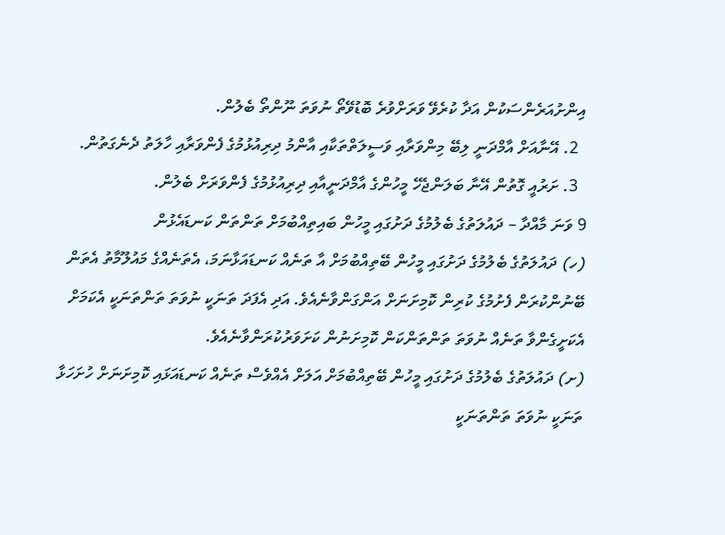އިންށުއަރެންސަކުން އަދާ ކުރެވޭ ވަރަށްވުރެ ބޮޑުވޭތޯ ނުވަތަ ނޫންތޯ ބެލުން.
  2. އޭނާއަށް އާމްދަނީ ލިބޭ މިންވަރާއި ވަސީލަތްތަކާއި އާންމު ދިރިއުޅުމުގެ ފެންވަރާއި ހާލަތު ދެނެގަތުން.
  3. ށަރުއީ ގޮތުން އޭނާ ބަލަންޖެހޭ މީހުންގެ އާމްދަނީއާއި ދިރިއުޅުމުގެ ފެންވަރަށް ބެލުން.
9 ވަނަ މާއްދާ – ދައުލަތުގެ ބެލުމުގެ ދަށުގައި މީހުން ބައިތިއްބުމަށް ތަންތަން ކަނޑައެޅުން
(ހ) ދައުލަތުގެ ބެލުމުގެ ދަށުގައި މީހުން ބޭތިއްބުމަށް އާ ތަނެއް ކަނޑައަޅާނަމަ، އެތަނެއްގެ މައުލޫމާތު އެތަން ބޭނުންކުރަން ފެށުމުގެ ކުރިން ކޮމިށަނަށް އަންގަންވާނެއެވެ. އަދި އެފަދަ ތަނަކީ ނުވަތަ ތަންތަނަކީ އެކަމަށް އެކަށީގެންވާ ތަނެއް ނުވަތަ ތަންތަންކަން ކޮމިށަނުން ކަށަވަރުކުރަންވާނެއެވެ.
(ށ) ދައުލަތުގެ ބެލުމުގެ ދަށުގައި މީހުން ބޭތިއްބުމަށް އަލަށް އެއްވެސް ތަނެއް ކަނޑައަޅައި ކޮމިށަނަށް ހުށަހަޅާ ތަނަކީ ނުވަތަ ތަންތަނަކީ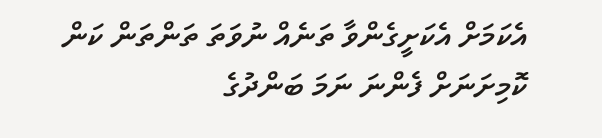އެކަމަށް އެކަށީގެންވާ ތަނެއް ނުވަތަ ތަންތަން ކަން ކޮމިށަނަށް ފެންނަ ނަމަ ބަންދުގެ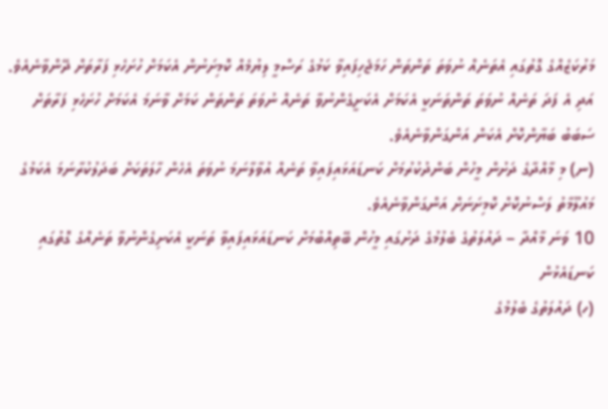މަރުކަޒެއްގެ ގޮތުގައި އެތަނެއް ނުވަތަ ތަންތަން ހަމަޖެހިފައިވާ ކަމުގެ ރަސްމީ ލިޔުމެއް ކޮމިށަނުން އެކަމަށް ހުށަހެޅި ފަރާތަށް ދޭންވާނެއެވެ. އަދި އެ ފަދަ ތަނެއް ނުވަތަ ތަންތަނަކީ އެކަމަށް އެކަށީގެންނުވާ ތަނެއް ނުވަތަ ތަންތަން ކަމަށް ވާނަމަ އެކަމަށް ހުށަހެޅި ފަރާތަށް ސަބަބު ބަޔާންކޮށް އެކަން އަންގަންވާނެއެވެ.
(ނ) މި މާއްދާގެ ދަށުން މީހުން ބަންދުކުރުމަށް ކަނޑައަޅައިފައިވާ ތަނެއް އުވާލާނަމަ ނުވަތަ އެހެން ހާލަތަކަށް ބަދަލުކުރާނަމަ އެކަމުގެ މައުލޫމާތު ލަސްނުކޮށް ކޮމިށަނަށް އަންގަންވާނެއެވެ.
10 ވަނަ މާއްދާ – ދައުލަތުގެ ބެލުމުގެ ދަށުގައި މީހުން ބޭތިއްބުމަށް ކަނޑައަޅައިފައިވާ ތަނަކީ އެކަށިގެންނުވާ ތަނެއްގެ ގޮތުގައި ކަނޑައެޅުން
(ހ) ދައުލަތުގެ ބެލުމުގެ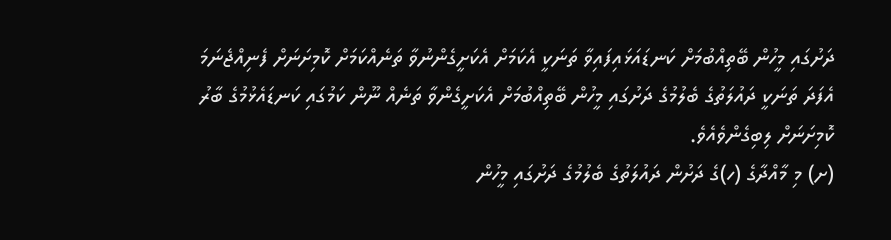ދަށުގައި މީހުން ބޭތިއްބުމަށް ކަނޑައަޅައިފައިވާ ތަނަކީ އެކަމަށް އެކަށީގެންނުވާ ތަނެއްކަމަށް ކޮމިށަނަށް ފެނިއްޖެނަމަ އެފަދަ ތަނަކީ ދައުލަތުގެ ބެލުމުގެ ދަށުގައި މީހުން ބޭތިއްބުމަށް އެކަށީގެންވާ ތަނެއް ނޫން ކަމުގައި ކަނޑައެޅުމުގެ ބާރު ކޮމިށަނަށް ލިބިގެންވެއެވެ.
(ށ) މި މާއްދާގެ (ހ)ގެ ދަށުން ދައުލަތުގެ ބެލުމުގެ ދަށުގައި މީހުން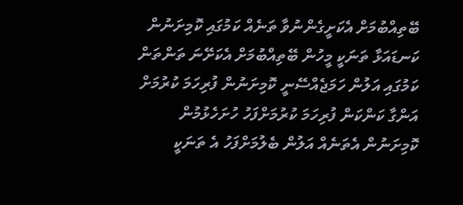ބޭތިއްބުމަށް އެކަށީގެންނުވާ ތަނެއް ކަމުގައި ކޮމިށަނުން ކަނޑައަޅާ ތަނަކީ މީހުން ބޭތިއްބުމަށް އެކަށޭނަ ތަންތަން ކަމުގައި އަލުން ހަމަޖެއްސޭނީ ކޮމިށަނުން ފުރިހަމަ ކުރުމަށް އަންގާ ކަންކަން ފުރިހަމަ ކުރުމަށްފަހު ހުށަހެޅުމުން ކޮމިށަނުން އެތަނެއް އަލުން ބެލުމަށްފަހު އެ ތަނަކީ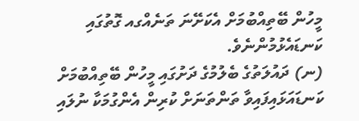މީހުން ބޭތިއްބުމަށް އެކަށޭނަ ތަނެއްގއ ގޮތުގައި ކަނޑައެޅުމުންނެވެ.
(ނ) ދައުލަތުގެ ބެލުމުގެ ދަށުގައި މީހުން ބޭތިއްބުމަށް ކަނޑައަޅައިފައިވާ ތަންތަނަށް ކުރިން އެންގުމަކާ ނުލައި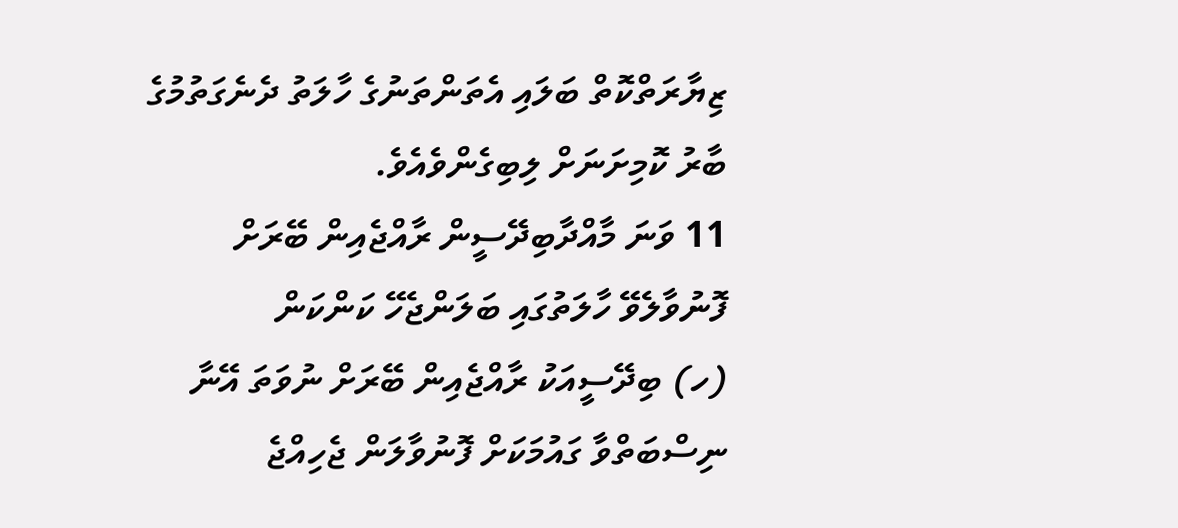ޒިޔާރަތްކޮތް ބަލައި އެތަންތަނުގެ ހާލަތު ދެނެގަތުމުގެ ބާރު ކޮމިށަނަށް ލިބިގެންވެއެވެ.
11 ވަނަ މާއްދާބިދޭސީން ރާއްޖެއިން ބޭރަށް ފޮނުވާލެވޭ ހާލަތުގައި ބަލަންޖެހޭ ކަންކަން
(ހ) ބިދޭސީއަކު ރާއްޖެއިން ބޭރަށް ނުވަތަ އޭނާ ނިސްބަތްވާ ގައުމަކަށް ފޮނުވާލަން ޖެހިއްޖެ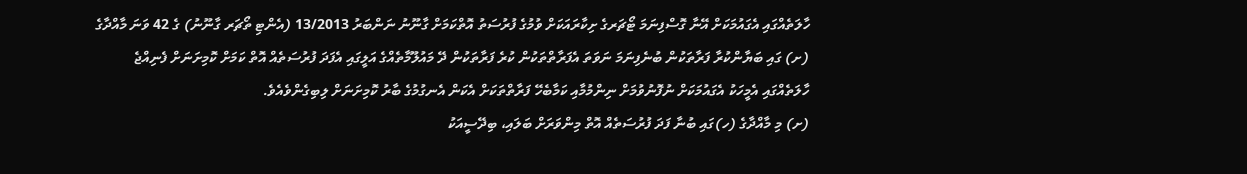ހާލަތެއްގައި އެގައުމަކަށް އޭނާ ގޮސްފިނަމަ ޓޯޗަރގެ ށިކާރައަކަށް ވުމުގެ ފުރުސަތު އޮތްކަމަށް ގާނޫނު ނަންބަރު 13/2013 (އެންޓި ތޯޗަރ ގާނޫނު) ގެ 42 ވަނަ މާއްދާގެ (ށ) ގައި ބަޔާންކުރާ ފަރާތަކުން ބުނެފިނަމަ ނަވަތަ އެފަރާތްތަކުން ކުރެ ފަރާތަކުން ދޭ މައުލޫމާތެއްގެ އަލީގައި އެފަދަ ފުރުސަތެއް އޮތް ކަމަށް ކޮމިށަނަށް ފެނިއްޖެ ހާލަތެއްގައި އެމީހަކު އެގައުމަކަށް ނުފޮނުވުމަށް ނިންމުމާއި ކަމާބެހޭ ފަރާތްތަކަށް އެކަން އެނގުމުގެ ބާރު ކޮމިށަނަށް ލިބިގެންވެއެވެ.
(ށ) މި މާއްދާގެ (ހ)ގައި ބުނާ ފަދަ ފުރުސަތެއް އޮތް މިންވަރަށް ބަލައި، ބިދޭސީއަކު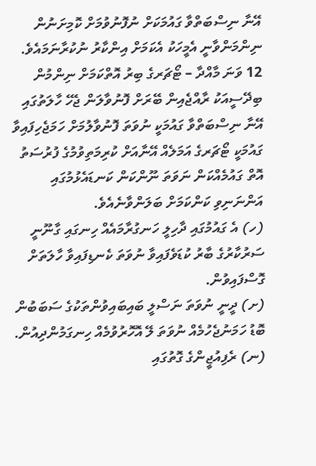އޭނާ ނިސްބަތްވާ ގައުމަކަށް ނުފޮނުވުމަށް ކޮމިށަނުން ނިންމަންވާނީ އެމީހަކު އެކަމަށް އިންކާރު ނުކުރާނަމައެވެ.
12 ވަނަ މާއްދާ – ޓޯޗަރގެ ބިރު އޮތްކަމަށް ނިންމުން
ބިދޭސީއަކު ރާއްޖެއިން ބޭރަށް ފޮނުވާލަން ޖެހޭ ހާލަތުގައި އޭނާ ނިސްބަތްވާ ގައުމަކީ ނުވަތަ ފޮނުވާލުމަށް ހަމަޖެހިފައިވާ ގައުމަކީ ޓޯޗަރގެ އަމަލެއް އޭނާއަށް ކުރިމަތިވުމުގެ ފުރުސަތު އޮތް ގައުމެއްކަން ނަވަތަ ނޫންކަން ކަނޑައެޅުމުގައި އަންނަނިވި ކަންކަމަށް ބަލަންވާނެއެވެ.
(ހ) އެ ގައުމުގައި ދާހިލީ ހަނގުރާމައެއް ހިނގައި ގާނޫނީ ސަރުކާރުގެ ބާރު ކުޑަވެފައިވާ ނުވަތަ ކެނޑިފައިވާ ހާލަތަށް ގޮސްފައިވުން.
(ށ) ދީނީ ނުވަތަ ނަސްލީ ބައިބައިވުންތަކުގެ ސަބަބުން ބޮޑު ހަމަނުޖެހުމެއް ނުވަތަ ލޭ އޮހޮރުވުމެއް ހިނގަމުންދިއުން.
(ނ) ރެފިއުޖީންގެ ގޮތުގައި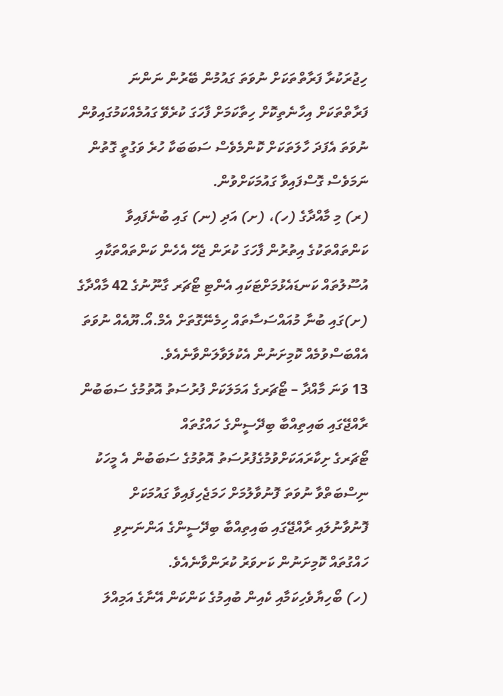ހިޖުރަކުރާ ފަރާތްތަކަށް ނުވަތަ ގައުމުން ބޭރުން ނަންނަ ފަރާތްތަކަށް އިހާނެތިކޮށް ހިތާކަމަށް ފާހަގަ ކުރެވޭ ގައުމެއްކަމުގައިވުން ނުވަތަ އެފަދަ ހާލަތަކަށް ކޮންމެވެސް ސަބަބަކާ ހުރެ ވަގުތީ ގޮތުން ނަމަވެސް ގޮސްފައިވާ ގައުމަކަށްވުން.
(ރ) މި މާއްދާގެ (ހ)، (ށ) އަދި (ނ) ގައި ބުނެފައިވާ ކަންތައްތަކުގެ އިތުރުން ފާހަގަ ކުރަން ޖެހޭ އެހެން ކަންތައްތަކާއި އުސޫލުތައް ކަނޑައެޅުމަށްޓަކައި އެންޓި ޓޯޗަރ ގާނޫނުގެ 42 މާއްދާގެ (ށ)ގައި ބުނާ މުއައްސަސާތައް ހިމެނޭގޮތަށް އެމް.އޯ.ޔޫއެއް ނުވަތަ އެއްބަސްވުމެއް ކޮމިށަނުން އެކުލަވާލަންވާނެއެވެ.
13 ވަނަ މާއްދާ – ޓޯޗަރގެ އަމަލަކަށް ފުރުސަތު އޮތުމުގެ ސަބަބުން ރާއްޖޭގައި ބައިތިއްބާ ބިދޭސީންގެ ހައްގުތައް
ޓޯޗަރގެ ށިކާރައަކަށްވުމުގެފުރުސަތު އޮތުމުގެ ސަބަބުން އެ މީހަކު ނިސްބަތްވާ ނުވަތަ ފޮނުވާލުމަށް ހަމަޖެހިފައިވާ ގައުމަކަށް ފޮނުވާނުލައި ރާއްޖޭގައި ބައިތިއްބާ ބިދޭސީންގެ އަންނަނިވި ހައްގުތައް ކޮމިށަނުން ކަށވަރު ކުރަންވާނެއެވެ.
(ހ) ބޯހިޔާވެހިކަމާއި ކެއިން ބުއިމުގެ ކަންކަން އޭނާގެ އަމިއްލަ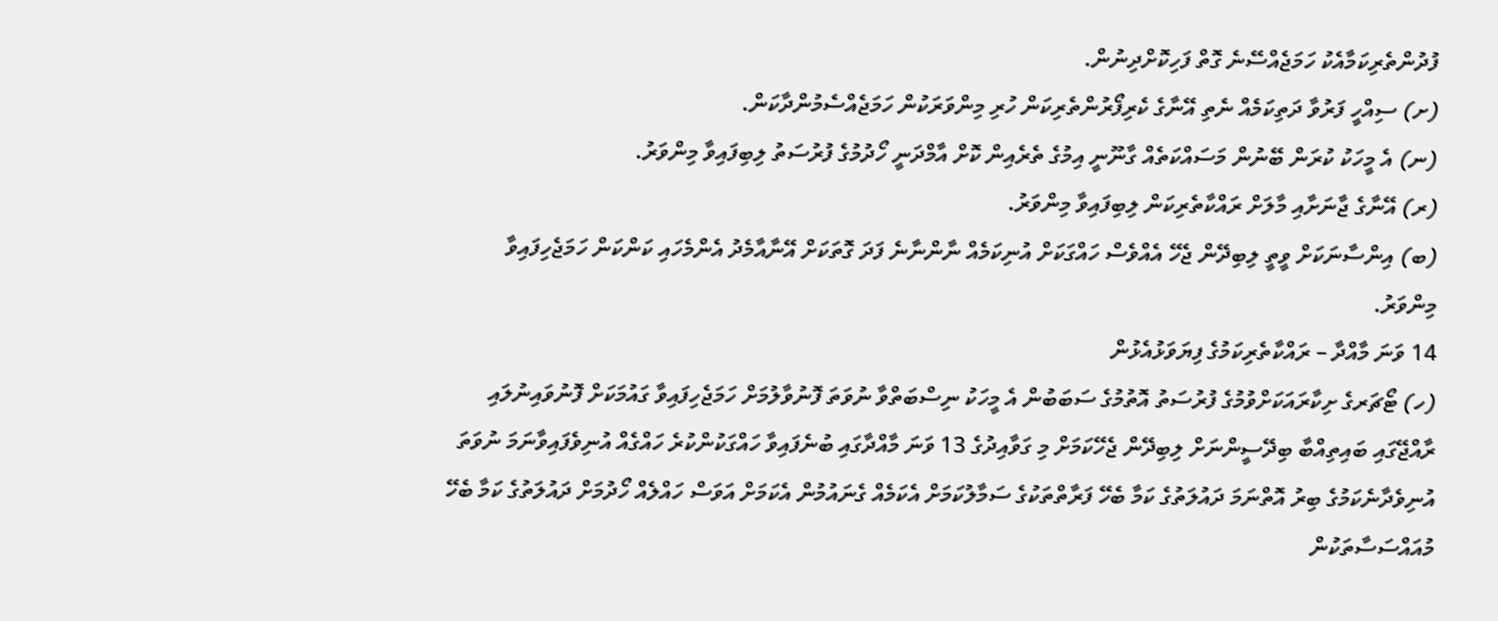ފުދުންތެރިކަމާއެކު ހަމަޖެއްސޭނެ ގޮތް ފަހިކޮށްދިނުން.
(ށ) ސިއްހީ ފަރުވާ ދަތިކަމެއް ނެތި އޭނާގެ ކެރިފޯރުންތެރިކަން ހުރި މިންވަރަކުން ހަމަޖެއްސެމުންދާކަން.
(ނ) އެ މީހަކު ކުރަން ބޭނުން މަސައްކަތެއް ގާނޫނީ އިމުގެ ތެރެއިން ކޮށް އާމްދަނީ ހޯދުމުގެ ފުރުސަތު ލިބިފައިވާ މިންވަރު.
(ރ) އޭނާގެ ޖާނަށާއި މާލަށް ރައްކާތެރިކަން ލިބިފައިވާ މިންވަރު.
(ބ) އިންސާނަކަށް ވީތީ ލިބިދޭން ޖެހޭ އެއްވެސް ހައްގަކަށް އުނިކަމެއް ނާންނާނެ ފަދަ ގޮތަކަށް އޭނާއާމެދު އެންމެހައި ކަންކަން ހަމަޖެހިފައިވާ މިންވަރު.
14 ވަނަ މާއްދާ – ރައްކާތެރިކަމުގެ ފިޔަވަޅުއެޅުން
(ހ) ޓޯޗަރގެ ށިކާރައަކަށްވުމުގެ ފުރުސަތު އޮތުމުގެ ސަބަބުން އެ މީހަކު ނިސްބަތްވާ ނުވަތަ ފޮނުވާލުމަށް ހަމަޖެހިފައިވާ ގައުމަކަށް ފޮނުވައިނުލައި ރާއްޖޭގައި ބައިތިއްބާ ބިދޭސީންނަށް ލިބިދޭން ޖެހޭކަމަށް މި ގަވާއިދުގެ 13 ވަނަ މާއްދާގައި ބުނެފައިވާ ހައްގަކުންކުރެ ހައްގެއް އުނިވެފައިވާނަމަ ނުވަތަ އުނިވެދާނެކަމުގެ ބިރު އޮތްނަމަ ދައުލަތުގެ ކަމާ ބެހޭ ފަރާތްތަކުގެ ސަމާލުކަމަށް އެކަމެއް ގެނައުމުން އެކަމަށް އަވަސް ހައްލެއް ހޯދުމަށް ދައުލަތުގެ ކަމާ ބެހޭ މުއައްސަސާތަކުން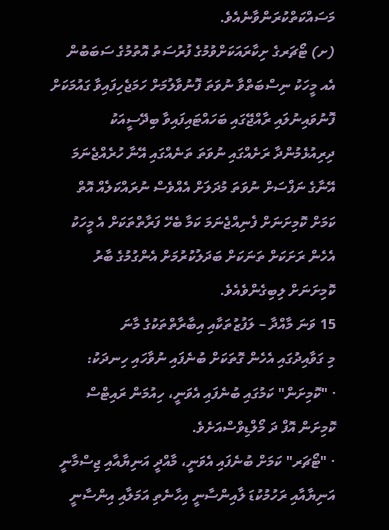މަސައްކަތްކުރަންވާނެއެވެ.
(ށ) ޓޯޗަރގެ ށިކާރައަކަށްވުމުގެ ފުރުސަތު އޮތުމުގެ ސަބަބުން އެއ މީހަކު ނިސްބަތްވާ ނުވަތަ ފޮނުވާލުމަށް ހަމަޖެހިފައިވާ ގައުމަކަށް ފޮނުވައިނުލައި ރާއްޖޭގައި ބަހައްޓައިފައިވާ ބިދޭސީއަކު ދިރިއުޅެމުންދާ ރަށެއްގައި ނުވަތަ ތަނެއްގައި އޭނާ ހުރެއްޖެނަމަ އޭނާގެ ނަފްސަށް ނުވަތަ މުދަލަށް އެއްވެސް ނުރައްކަލެއް އޮތް ކަމަށް ކޮމިށަނަށް ފެނިއްޖެނަމަ ކަމާ ބެހޭ ފަރާތްތަކަށް އެ މީހަކު އެހެން ރަށަކަށް ތަނަކަށް ބަދަލުކުރުމަށް އެންގުމުގެ ބާރު ކޮމިށަނަށް ލިބިގެންވެއެވެ.
15 ވަނަ މާއްދާ – ލަފުޒުތަކާއި އިބާރާތްތަކުގެ މާނަ
މި ގަވާއިދުގައި އެހެން ގޮތަކަށް ބުނެފައި ނުވާހައި ހިނދަކު:
· "ކޮމިށަން" ކަމުގައި ބުނެފައި އެވަނީ، ހިއުމަން ރައިޓްސް ކޮމިށަން އޮފް ދަ މޯލްޑިވްސްއަށެވެ.
· "ޓޯޗަރ" ކަމަށް ބުނެފައި އެވަނީ، މާއްދީ އަނިޔާއާއި ޖިސްމާނީ އަނިޔާއާއި ރަހުމުކުޑަ ލާއިންސާނީ އިހާނެތި އަމަލާއި އިންސާނީ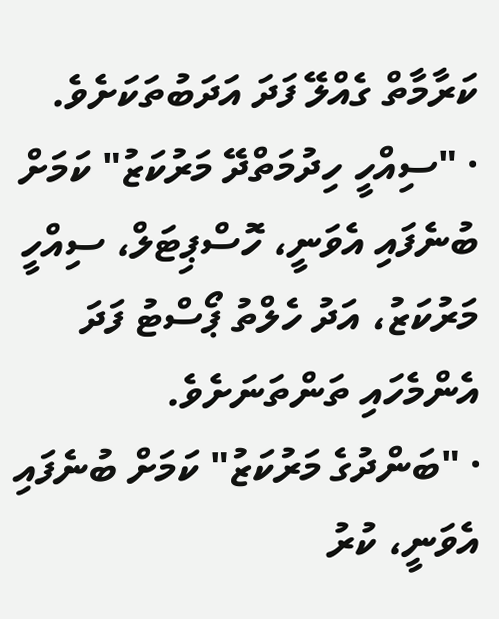ކަރާމާތް ގެއްލޭ ފަދަ އަދަބުތަކަށެވެ.
· "ސިއްހީ ހިދުމަތްދޭ މަރުކަޒު" ކަމަށް ބުނެފައި އެވަނީ، ހޮސްޕިޓަލް، ސިއްހީ މަރުކަޒު، އަދު ހެލްތު ޕޯސްޓު ފަދަ އެންމެހައި ތަންތަނަށެވެ.
· "ބަންދުގެ މަރުކަޒު" ކަމަށް ބުނެފައި އެވަނީ، ކުރު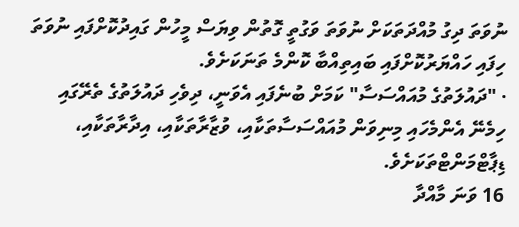ނުވަތަ ދިގު މުއްދަތަކަށް ނުވަތަ ވަގުތީ ގޮތުން ވިޔަސް މީހުން ގައިދުކޮށްފައި ނުވަތަ ހިފައި ހައްޔަރުކޮށްފައި ބައިތިއްބާ ކޮންމެ ތަނަކަށެވެ.
· "ދައުލަތުގެ މުއައްސަސާ" ކަމަށް ބުނެފައި އެވަނީ، ދިވެހި ދައުލަތުގެ ތެރޭގައި ހިމެނޭ އެންމެހައި މިނިވަން މުއައްސަސާތަކާއި، ވުޒާރާތަކާއި، އިދާރާތަކާއި، ޑިޕާޓްމަންޓްތަކަށެވެ.
16 ވަނަ މާއްދާ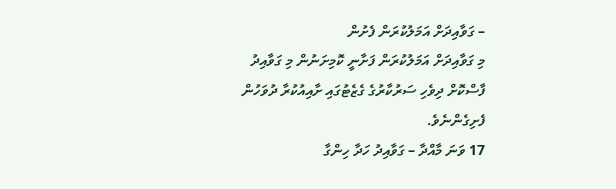– ގަވާއިދަށް އަމަލުކުރަން ފެށުން
މި ގަވާއިދަށް އަމަލުކުރަން ފަށާނީ ކޮމިށަނުން މި ގަވާއިދު ފާސްކޮށް ދިވެހި ސަރުކާރުގެ ގެޒެޓުގައި ށާއިއުކުރާ ދުވަހުން ފެށިގެންނެވެ.
17 ވަނަ މާއްދާ – ގަވާއިދު ހަދާ ހިންގާ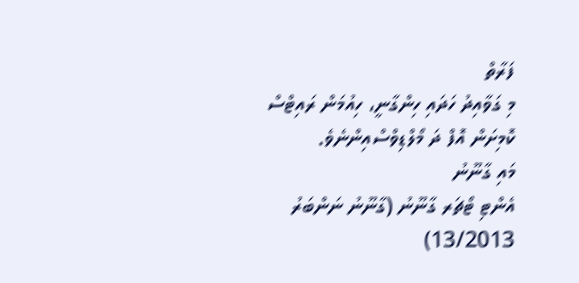ފަރާތް
މި ގަވާއިދު ހަދައި ހިންގާނީ، ހިއުމަން ރައިޓްސް ކޮމިށަން އޮފް ދަ މޯލްޑިވްސްއިންނެވެ.
މައި ގާނޫނު
އެންޓި ޓޯޗަރ ގާނޫނު (ގާނޫނު ނަންބަރު 13/2013)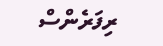ރިފަރެންސް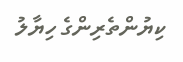ކިޔުންތެރިންގެ ހިޔާލު